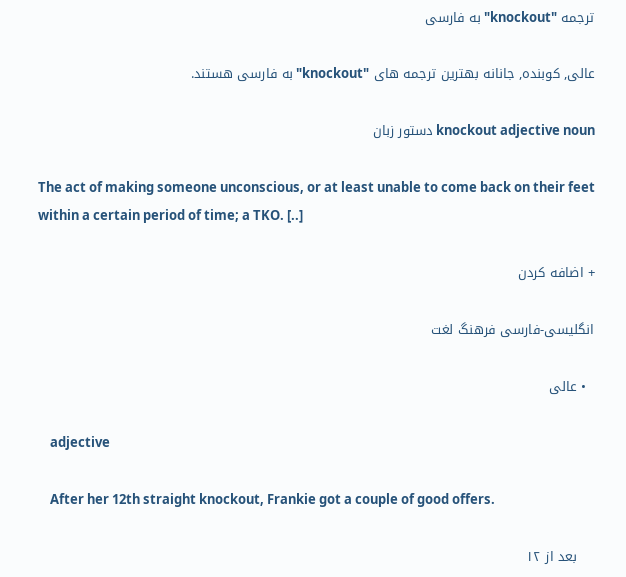ترجمه "knockout" به فارسی

عالی, کوبنده, جانانه بهترین ترجمه های "knockout" به فارسی هستند.

knockout adjective noun دستور زبان

The act of making someone unconscious, or at least unable to come back on their feet within a certain period of time; a TKO. [..]

+ اضافه کردن

انگلیسی-فارسی فرهنگ لغت

  • عالی

    adjective

    After her 12th straight knockout, Frankie got a couple of good offers.

    بعد از ۱۲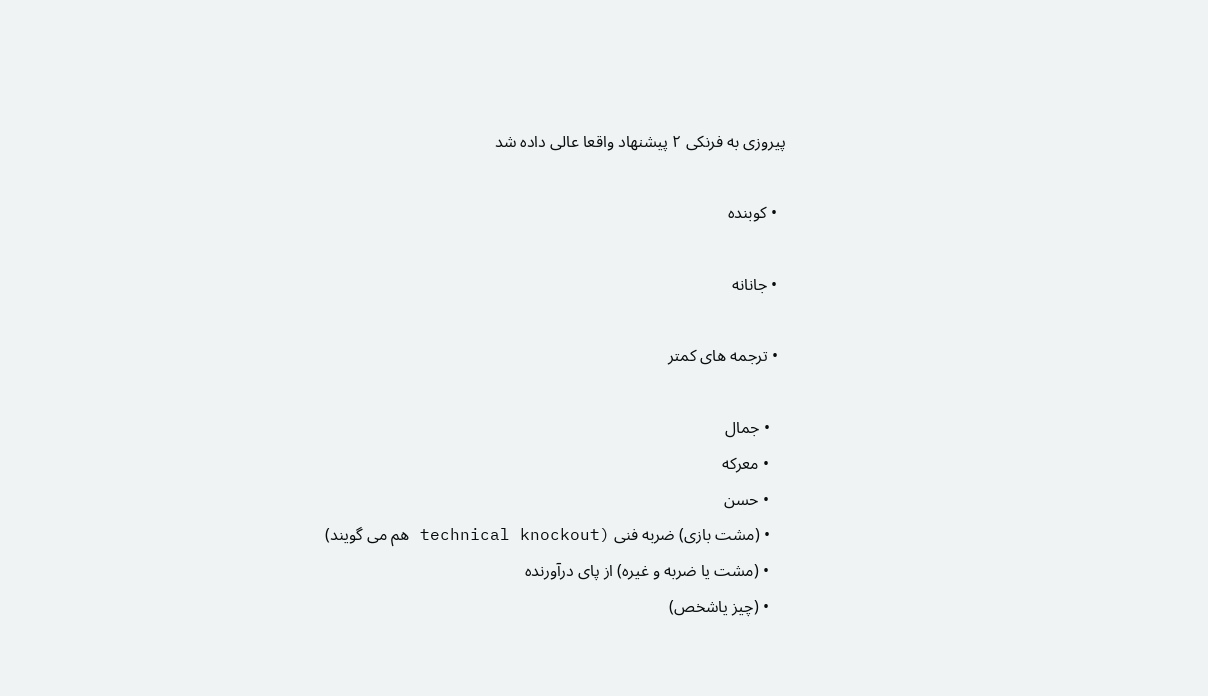پیروزی به فرنکی ۲ پیشنهاد واقعا عالی داده شد

  • کوبنده

  • جانانه

  • ترجمه های کمتر

    • جمال
    • معرکه
    • حسن
    • (مشت بازی) ضربه فنی (technical knockout هم می گویند)
    • (مشت یا ضربه و غیره) از پای درآورنده
    • (چیز یاشخص)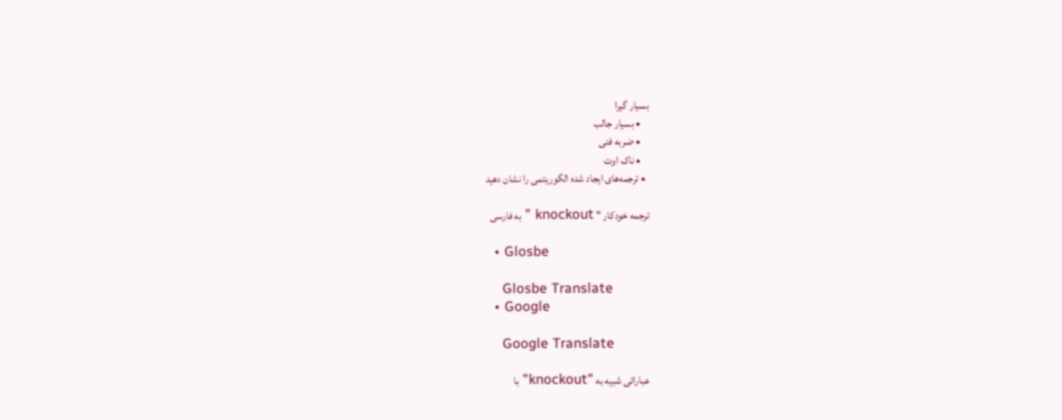بسیار گیرا
    • بسیار جالب
    • ضربه فنی
    • ناک اوت
  • ترجمه‌های ایجاد شده الگوریتمی را نشان دهید

ترجمه خودکار " knockout " به فارسی

  • Glosbe

    Glosbe Translate
  • Google

    Google Translate

عباراتی شبیه به "knockout" با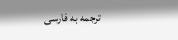ترجمه به فارسی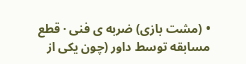• (مشت بازی) ضربه ی فنی · قطع مسابقه توسط داور (چون یکی از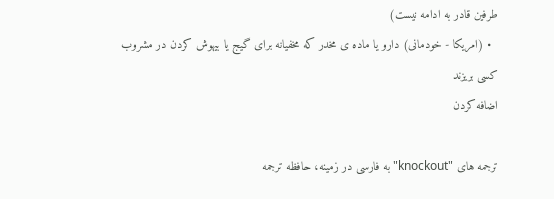طرفین قادر به ادامه نیست)
  • (امریکا - خودمانی) دارو یا ماده ی مخدر که مخفیانه برای گیج یا بیهوش کردن در مشروب کسی بریزند
اضافه کردن

ترجمه های "knockout" به فارسی در زمینه، حافظه ترجمه